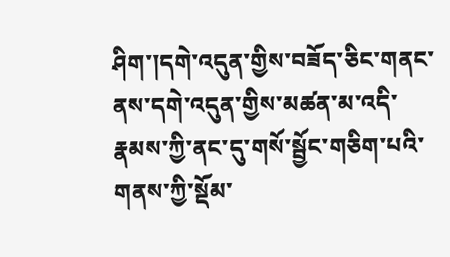ཤིག་།དགེ་འདུན་གྱིས་བཟོད་ཅིང་གནང་ནས་དགེ་འདུན་གྱིས་མཚན་མ་འདི་རྣམས་ཀྱི་ནང་དུ་གསོ་སྦྱོང་གཅིག་པའི་གནས་ཀྱི་སྡོམ་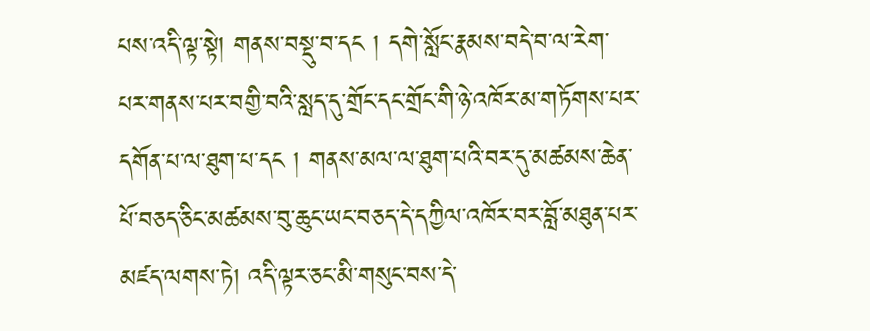པས་འདི་ལྟ་སྟེ། གནས་བསྡུ་བ་དང ། དགེ་སློང་རྣམས་བདེ་བ་ལ་རེག་པར་གནས་པར་བགྱི་བའི་སླད་དུ་གྲོང་དང་གྲོང་གི་ཉེ་འཁོར་མ་གཏོགས་པར་དགོན་པ་ལ་ཐུག་པ་དང ། གནས་མལ་ལ་ཐུག་པའི་བར་དུ་མཚམས་ཆེན་པོ་བཅད་ཅིང་མཚམས་བུ་ཆུང་ཡང་བཅད་དེ་དཀྱིལ་འཁོར་བར་བློ་མཐུན་པར་མཛད་ལགས་ཏེ། འདི་ལྟར་ཅང་མི་གསུང་བས་དེ་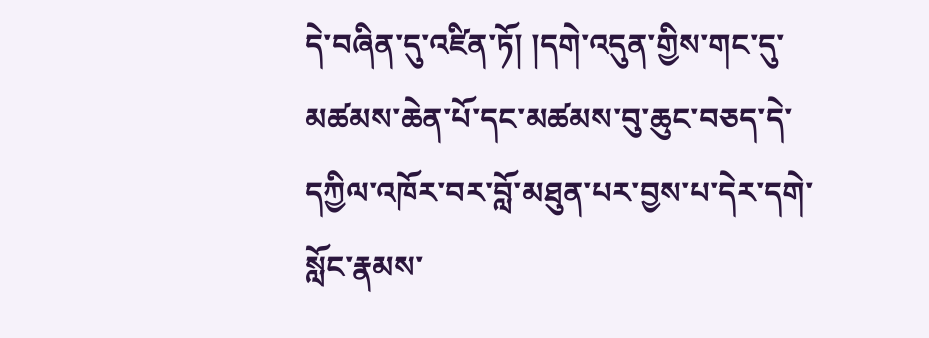དེ་བཞིན་དུ་འཛིན་ཏོ། །དགེ་འདུན་གྱིས་གང་དུ་མཚམས་ཆེན་པོ་དང་མཚམས་བུ་ཆུང་བཅད་དེ་དཀྱིལ་འཁོར་བར་བློ་མཐུན་པར་བྱས་པ་དེར་དགེ་སློང་རྣམས་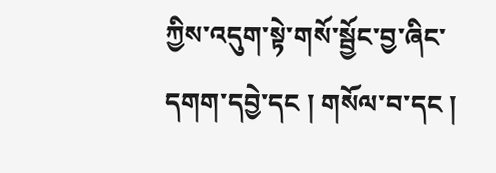ཀྱིས་འདུག་སྟེ་གསོ་སྦྱོང་བྱ་ཞིང་དགག་དབྱེ་དང ། གསོལ་བ་དང །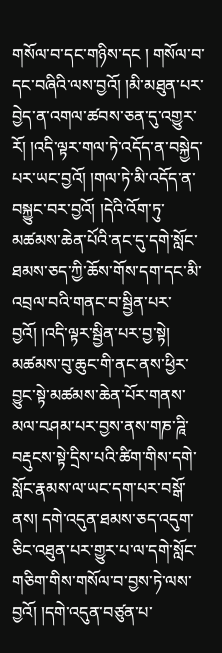གསོལ་བ་དང་གཉིས་དང ། གསོལ་བ་དང་བཞིའི་ལས་བྱའོ། །མི་མཐུན་པར་བྱེད་ན་འགལ་ཚབས་ཅན་དུ་འགྱུར་རོ། །འདི་ལྟར་གལ་ཏེ་འདོད་ན་བསྐྱེད་པར་ཡང་བྱའོ། །གལ་ཏེ་མི་འདོད་ན་བསྐྱུང་བར་བྱའོ། །དེའི་འོག་ཏུ་མཚམས་ཆེན་པོའི་ནང་དུ་དགེ་སློང་ཐམས་ཅད་ཀྱི་ཆོས་གོས་དག་དང་མི་འབྲལ་བའི་གནང་བ་སྦྱིན་པར་བྱའོ། །འདི་ལྟར་སྦྱིན་པར་བྱ་སྟེ། མཚམས་བུ་ཆུང་གི་ནང་ནས་ཕྱིར་བྱུང་སྟེ་མཚམས་ཆེན་པོར་གནས་མལ་བཤམ་པར་བྱས་ནས་གཎ་ཌཱི་བརྡུངས་སྟེ་དྲིས་པའི་ཚིག་གིས་དགེ་སློང་རྣམས་ལ་ཡང་དག་པར་བསྒོ་ནས། དགེ་འདུན་ཐམས་ཅད་འདུག་ཅིང་འཐུན་པར་གྱུར་པ་ལ་དགེ་སློང་གཅིག་གིས་གསོལ་བ་བྱས་ཏེ་ལས་བྱའོ། །དགེ་འདུན་བཙུན་པ་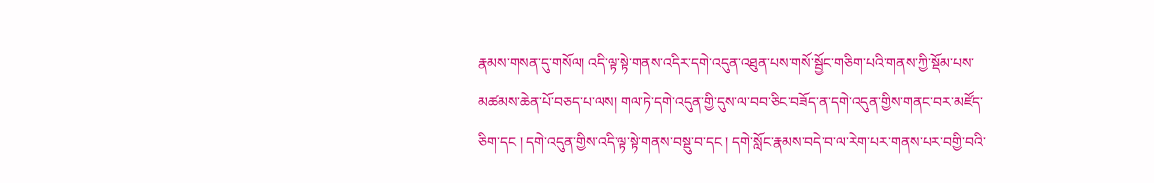རྣམས་གསན་དུ་གསོལ། འདི་ལྟ་སྟེ་གནས་འདིར་དགེ་འདུན་འཐུན་པས་གསོ་སྦྱོང་གཅིག་པའི་གནས་ཀྱི་སྡོམ་པས་མཚམས་ཆེན་པོ་བཅད་པ་ལས། གལ་ཏེ་དགེ་འདུན་གྱི་དུས་ལ་བབ་ཅིང་བཟོད་ན་དགེ་འདུན་གྱིས་གནང་བར་མཛོད་ཅིག་དང ། དགེ་འདུན་གྱིས་འདི་ལྟ་སྟེ་གནས་བསྡུ་བ་དང ། དགེ་སློང་རྣམས་བདེ་བ་ལ་རེག་པར་གནས་པར་བགྱི་བའི་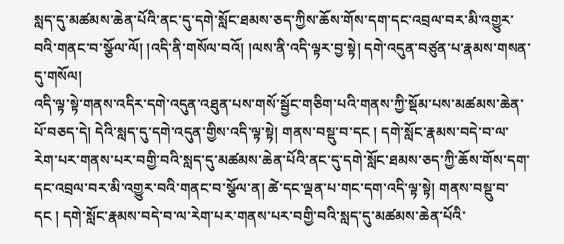སླད་དུ་མཚམས་ཆེན་པོའི་ནང་དུ་དགེ་སློང་ཐམས་ཅད་ཀྱིས་ཆོས་གོས་དག་དང་འབྲལ་བར་མི་འགྱུར་བའི་གནང་བ་སྩོལ་ལོ། །འདི་ནི་གསོལ་བའོ། །ལས་ནི་འདི་ལྟར་བྱ་སྟེ། དགེ་འདུན་བཙུན་པ་རྣམས་གསན་དུ་གསོལ།
འདི་ལྟ་སྟེ་གནས་འདིར་དགེ་འདུན་འཐུན་པས་གསོ་སྦྱོང་གཅིག་པའི་གནས་ཀྱི་སྡོམ་པས་མཚམས་ཆེན་པོ་བཅད་དེ། དེའི་སླད་དུ་དགེ་འདུན་གྱིས་འདི་ལྟ་སྟེ། གནས་བསྡུ་བ་དང ། དགེ་སློང་རྣམས་བདེ་བ་ལ་རེག་པར་གནས་པར་བགྱི་བའི་སླད་དུ་མཚམས་ཆེན་པོའི་ནང་དུ་དགེ་སློང་ཐམས་ཅད་ཀྱི་ཆོས་གོས་དག་དང་འབྲལ་བར་མི་འགྱུར་བའི་གནང་བ་སྩོལ་ན། ཚེ་དང་ལྡན་པ་གང་དག་འདི་ལྟ་སྟེ། གནས་བསྡུ་བ་དང ། དགེ་སློང་རྣམས་བདེ་བ་ལ་རེག་པར་གནས་པར་བགྱི་བའི་སླད་དུ་མཚམས་ཆེན་པོའི་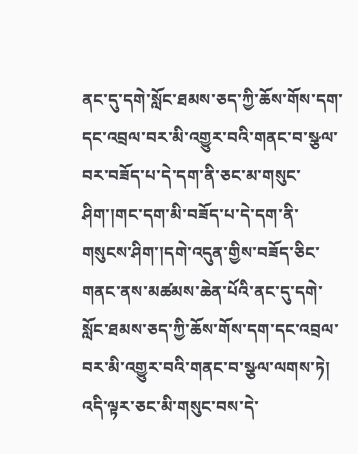ནང་དུ་དགེ་སློང་ཐམས་ཅད་ཀྱི་ཆོས་གོས་དག་དང་འབྲལ་བར་མི་འགྱུར་བའི་གནང་བ་སྩལ་བར་བཟོད་པ་དེ་དག་ནི་ཅང་མ་གསུང་ཤིག་།གང་དག་མི་བཟོད་པ་དེ་དག་ནི་གསུངས་ཤིག་།དགེ་འདུན་གྱིས་བཟོད་ཅིང་གནང་ནས་མཚམས་ཆེན་པོའི་ནང་དུ་དགེ་སློང་ཐམས་ཅད་ཀྱི་ཆོས་གོས་དག་དང་འབྲལ་བར་མི་འགྱུར་བའི་གནང་བ་སྩལ་ལགས་ཏེ། འདི་ལྟར་ཅང་མི་གསུང་བས་དེ་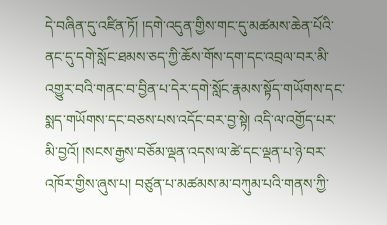དེ་བཞིན་དུ་འཛིན་ཏོ། །དགེ་འདུན་གྱིས་གང་དུ་མཚམས་ཆེན་པོའི་ནང་དུ་དགེ་སློང་ཐམས་ཅད་ཀྱི་ཆོས་གོས་དག་དང་འབྲལ་བར་མི་འགྱུར་བའི་གནང་བ་བྱིན་པ་དེར་དགེ་སློང་རྣམས་སྟོད་གཡོགས་དང་སྨད་གཡོགས་དང་བཅས་པས་འདོང་བར་བྱ་སྟེ། འདི་ལ་འགྱོད་པར་མི་བྱའོ། །སངས་རྒྱས་བཅོམ་ལྡན་འདས་ལ་ཚེ་དང་ལྡན་པ་ཉེ་བར་འཁོར་གྱིས་ཞུས་པ། བཙུན་པ་མཚམས་མ་བཀུམ་པའི་གནས་ཀྱི་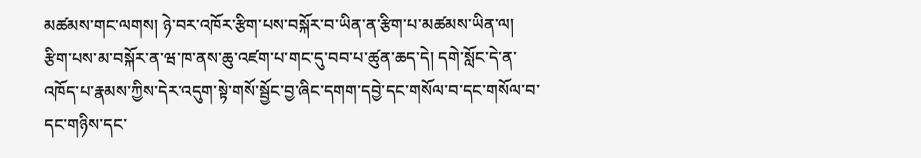མཚམས་གང་ལགས། ཉེ་བར་འཁོར་རྩིག་པས་བསྐོར་བ་ཡིན་ན་རྩིག་པ་མཚམས་ཡིན་ལ། རྩིག་པས་མ་བསྐོར་ན་ཝ་ཁ་ནས་ཆུ་འཛག་པ་གང་དུ་བབ་པ་ཚུན་ཆད་དེ། དགེ་སློང་དེ་ན་འཁོད་པ་རྣམས་ཀྱིས་དེར་འདུག་སྟེ་གསོ་སྦྱོང་བྱ་ཞིང་དགག་དབྱེ་དང་གསོལ་བ་དང་གསོལ་བ་དང་གཉིས་དང་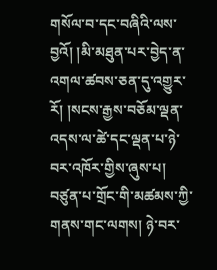གསོལ་བ་དང་བཞིའི་ལས་བྱའོ། །མི་མཐུན་པར་བྱེད་ན་འགལ་ཚབས་ཅན་དུ་འགྱུར་རོ། །སངས་རྒྱས་བཅོམ་ལྡན་འདས་ལ་ཚེ་དང་ལྡན་པ་ཉེ་བར་འཁོར་གྱིས་ཞུས་པ། བཙུན་པ་གྲོང་གི་མཚམས་ཀྱི་གནས་གང་ལགས། ཉེ་བར་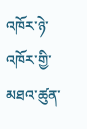འཁོར་ཉེ་འཁོར་གྱི་མཐའ་ཚུན་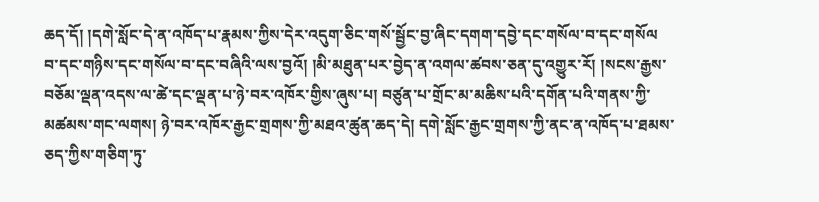ཆད་དོ། །དགེ་སློང་དེ་ན་འཁོད་པ་རྣམས་ཀྱིས་དེར་འདུག་ཅིང་གསོ་སྦྱོང་བྱ་ཞིང་དགག་དབྱེ་དང་གསོལ་བ་དང་གསོལ
བ་དང་གཉིས་དང་གསོལ་བ་དང་བཞིའི་ལས་བྱའོ། །མི་མཐུན་པར་བྱེད་ན་འགལ་ཚབས་ཅན་དུ་འགྱུར་རོ། །སངས་རྒྱས་བཅོམ་ལྡན་འདས་ལ་ཚེ་དང་ལྡན་པ་ཉེ་བར་འཁོར་གྱིས་ཞུས་པ། བཙུན་པ་གྲོང་མ་མཆིས་པའི་དགོན་པའི་གནས་ཀྱི་མཚམས་གང་ལགས། ཉེ་བར་འཁོར་རྒྱང་གྲགས་ཀྱི་མཐའ་ཚུན་ཆད་དེ། དགེ་སློང་རྒྱང་གྲགས་ཀྱི་ནང་ན་འཁོད་པ་ཐམས་ཅད་ཀྱིས་གཅིག་ཏུ་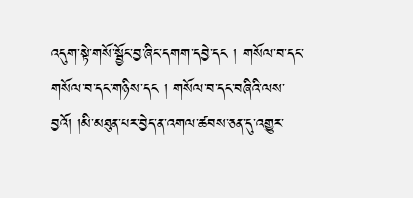འདུག་སྟེ་གསོ་སྦྱོང་བྱ་ཞིང་དགག་དབྱེ་དང ། གསོལ་བ་དང་གསོལ་བ་དང་གཉིས་དང ། གསོལ་བ་དང་བཞིའི་ལས་བྱའོ། །མི་མཐུན་པར་བྱེད་ན་འགལ་ཚབས་ཅན་དུ་འགྱུར་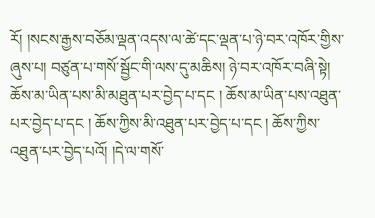རོ། །སངས་རྒྱས་བཅོམ་ལྡན་འདས་ལ་ཚེ་དང་ལྡན་པ་ཉེ་བར་འཁོར་གྱིས་ཞུས་པ། བཙུན་པ་གསོ་སྦྱོང་གི་ལས་དུ་མཆིས། ཉེ་བར་འཁོར་བཞི་སྟེ། ཆོས་མ་ཡིན་པས་མི་མཐུན་པར་བྱེད་པ་དང ། ཆོས་མ་ཡིན་པས་འཐུན་པར་བྱེད་པ་དང ། ཆོས་ཀྱིས་མི་འཐུན་པར་བྱེད་པ་དང ། ཆོས་ཀྱིས་འཐུན་པར་བྱེད་པའོ། །དེ་ལ་གསོ་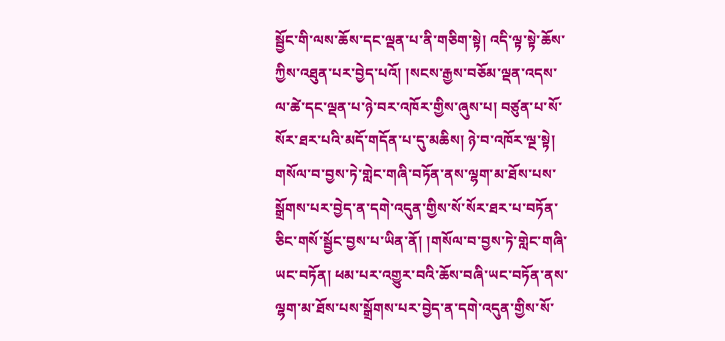སྦྱོང་གི་ལས་ཆོས་དང་ལྡན་པ་ནི་གཅིག་སྟེ། འདི་ལྟ་སྟེ་ཆོས་ཀྱིས་འཐུན་པར་བྱེད་པའོ། །སངས་རྒྱས་བཅོམ་ལྡན་འདས་ལ་ཚེ་དང་ལྡན་པ་ཉེ་བར་འཁོར་གྱིས་ཞུས་པ། བཙུན་པ་སོ་སོར་ཐར་པའི་མདོ་གདོན་པ་དུ་མཆིས། ཉེ་བ་འཁོར་ལྔ་སྟེ། གསོལ་བ་བྱས་ཏེ་གླེང་གཞི་བཏོན་ནས་ལྷག་མ་ཐོས་པས་སྒྲོགས་པར་བྱེད་ན་དགེ་འདུན་གྱིས་སོ་སོར་ཐར་པ་བཏོན་ཅིང་གསོ་སྦྱོང་བྱས་པ་ཡིན་ནོ། །གསོལ་བ་བྱས་ཏེ་གླེང་གཞི་ཡང་བཏོན། ཕམ་པར་འགྱུར་བའི་ཆོས་བཞི་ཡང་བཏོན་ནས་ལྷག་མ་ཐོས་པས་སྒྲོགས་པར་བྱེད་ན་དགེ་འདུན་གྱིས་སོ་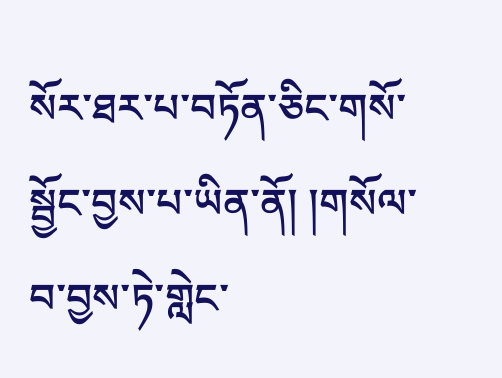སོར་ཐར་པ་བཏོན་ཅིང་གསོ་སྦྱོང་བྱས་པ་ཡིན་ནོ། །གསོལ་བ་བྱས་ཏེ་གླེང་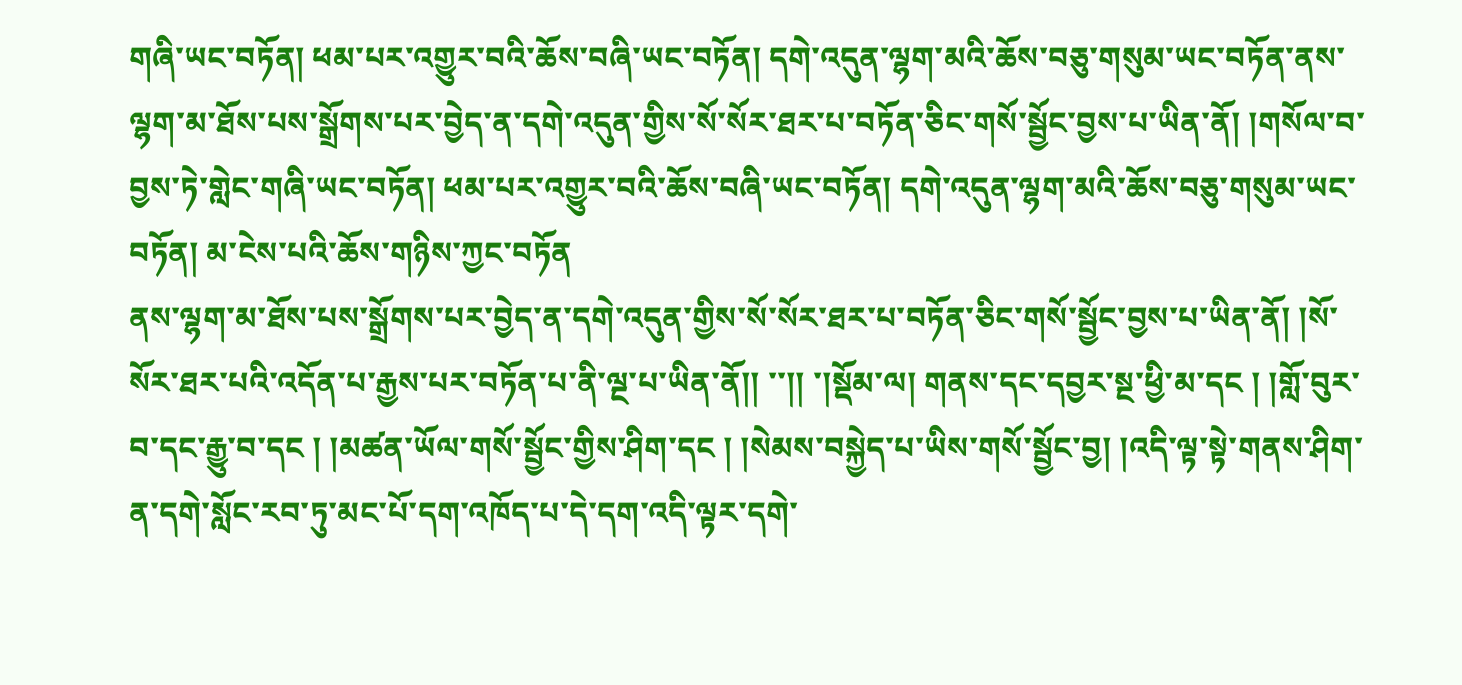གཞི་ཡང་བཏོན། ཕམ་པར་འགྱུར་བའི་ཆོས་བཞི་ཡང་བཏོན། དགེ་འདུན་ལྷག་མའི་ཆོས་བཅུ་གསུམ་ཡང་བཏོན་ནས་ལྷག་མ་ཐོས་པས་སྒྲོགས་པར་བྱེད་ན་དགེ་འདུན་གྱིས་སོ་སོར་ཐར་པ་བཏོན་ཅིང་གསོ་སྦྱོང་བྱས་པ་ཡིན་ནོ། །གསོལ་བ་བྱས་ཏེ་གླེང་གཞི་ཡང་བཏོན། ཕམ་པར་འགྱུར་བའི་ཆོས་བཞི་ཡང་བཏོན། དགེ་འདུན་ལྷག་མའི་ཆོས་བཅུ་གསུམ་ཡང་བཏོན། མ་ངེས་པའི་ཆོས་གཉིས་ཀྱང་བཏོན
ནས་ལྷག་མ་ཐོས་པས་སྒྲོགས་པར་བྱེད་ན་དགེ་འདུན་གྱིས་སོ་སོར་ཐར་པ་བཏོན་ཅིང་གསོ་སྦྱོང་བྱས་པ་ཡིན་ནོ། །སོ་སོར་ཐར་པའི་འདོན་པ་རྒྱས་པར་བཏོན་པ་ནི་ལྔ་པ་ཡིན་ནོ།། ་་།། ་།སྡོམ་ལ། གནས་དང་དབྱར་སྔ་ཕྱི་མ་དང ། །གློ་བུར་བ་དང་རྒྱུ་བ་དང ། །མཚན་ཡོལ་གསོ་སྦྱོང་གྱིས་ཤིག་དང ། །སེམས་བསྐྱེད་པ་ཡིས་གསོ་སྦྱོང་བྱ། །འདི་ལྟ་སྟེ་གནས་ཤིག་ན་དགེ་སློང་རབ་ཏུ་མང་པོ་དག་འཁོད་པ་དེ་དག་འདི་ལྟར་དགེ་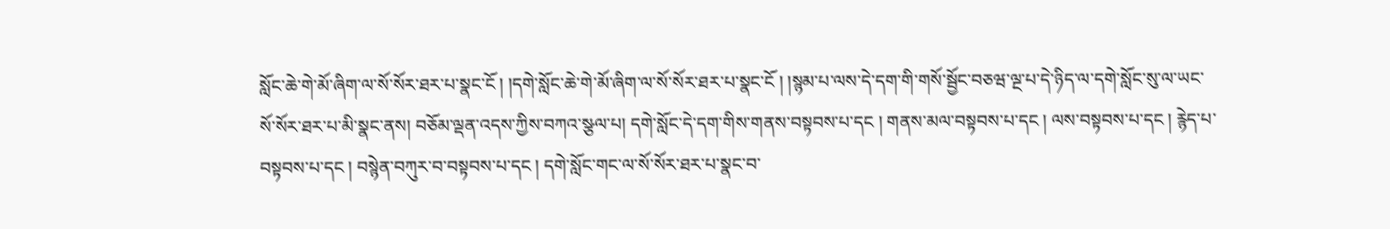སློང་ཆེ་གེ་མོ་ཞིག་ལ་སོ་སོར་ཐར་པ་སྣང་ངོ ། །དགེ་སློང་ཆེ་གེ་མོ་ཞིག་ལ་སོ་སོར་ཐར་པ་སྣང་ངོ ། །སྙམ་པ་ལས་དེ་དག་གི་གསོ་སྦྱོང་བཅཝ་ལྔ་པ་དེ་ཉིད་ལ་དགེ་སློང་སུ་ལ་ཡང་སོ་སོར་ཐར་པ་མི་སྣང་ནས། བཅོམ་ལྡན་འདས་ཀྱིས་བཀའ་སྩལ་པ། དགེ་སློང་དེ་དག་གིས་གནས་བསྟབས་པ་དང ། གནས་མལ་བསྟབས་པ་དང ། ལས་བསྟབས་པ་དང ། རྙེད་པ་བསྟབས་པ་དང ། བསྙེན་བཀུར་བ་བསྟབས་པ་དང ། དགེ་སློང་གང་ལ་སོ་སོར་ཐར་པ་སྣང་བ་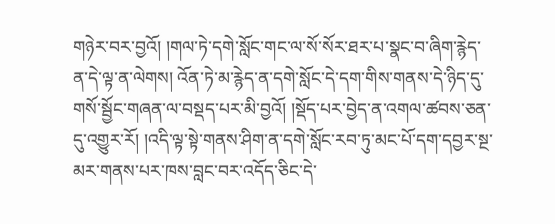གཉེར་བར་བྱའོ། །གལ་ཏེ་དགེ་སློང་གང་ལ་སོ་སོར་ཐར་པ་སྣང་བ་ཞིག་རྙེད་ན་དེ་ལྟ་ན་ལེགས། འོན་ཏེ་མ་རྙེད་ན་དགེ་སློང་དེ་དག་གིས་གནས་དེ་ཉིད་དུ་གསོ་སྦྱོང་གཞན་ལ་བསྡད་པར་མི་བྱའོ། །སྡོད་པར་བྱེད་ན་འགལ་ཚབས་ཅན་དུ་འགྱུར་རོ། །འདི་ལྟ་སྟེ་གནས་ཤིག་ན་དགེ་སློང་རབ་ཏུ་མང་པོ་དག་དབྱར་སྔ་མར་གནས་པར་ཁས་བླང་བར་འདོད་ཅིང་དེ་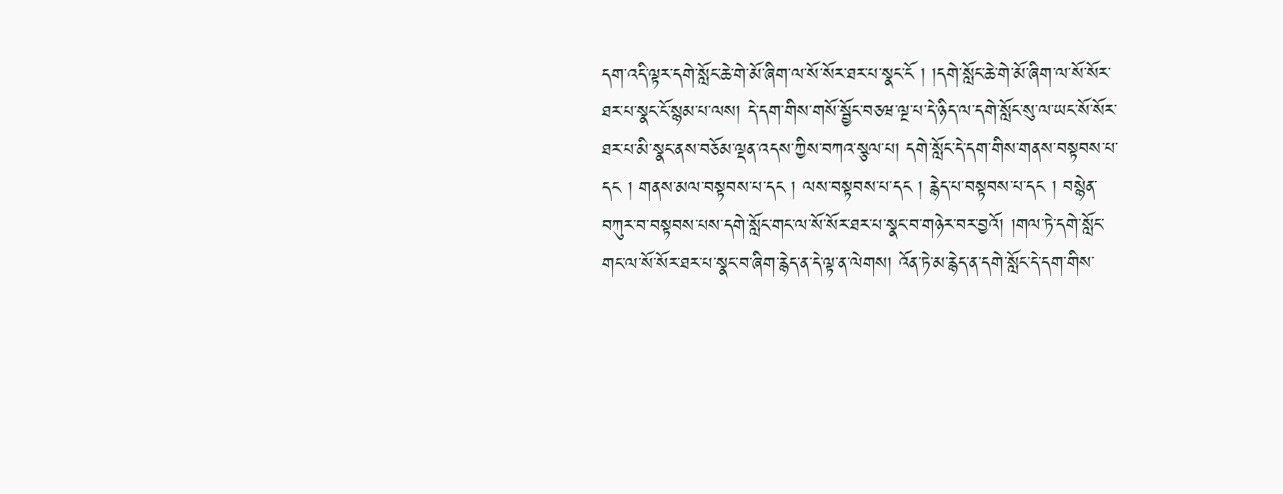དག་འདི་ལྟར་དགེ་སློང་ཆེ་གེ་མོ་ཞིག་ལ་སོ་སོར་ཐར་པ་སྣང་ངོ ། །དགེ་སློང་ཆེ་གེ་མོ་ཞིག་ལ་སོ་སོར་ཐར་པ་སྣང་ངོ་སྙམ་པ་ལས། དེ་དག་གིས་གསོ་སྦྱོང་བཅཝ་ལྔ་པ་དེ་ཉིད་ལ་དགེ་སློང་སུ་ལ་ཡང་སོ་སོར་ཐར་པ་མི་སྣང་ནས་བཅོམ་ལྡན་འདས་ཀྱིས་བཀའ་སྩལ་པ། དགེ་སློང་དེ་དག་གིས་གནས་བསྟབས་པ་དང ། གནས་མལ་བསྟབས་པ་དང ། ལས་བསྟབས་པ་དང ། རྙེད་པ་བསྟབས་པ་དང ། བསྙེན་བཀུར་བ་བསྟབས་པས་དགེ་སློང་གང་ལ་སོ་སོར་ཐར་པ་སྣང་བ་གཉེར་བར་བྱའོ། །གལ་ཏེ་དགེ་སློང་གང་ལ་སོ་སོར་ཐར་པ་སྣང་བ་ཞིག་རྙེད་ན་དེ་ལྟ་ན་ལེགས། འོན་ཏེ་མ་རྙེད་ན་དགེ་སློང་དེ་དག་གིས་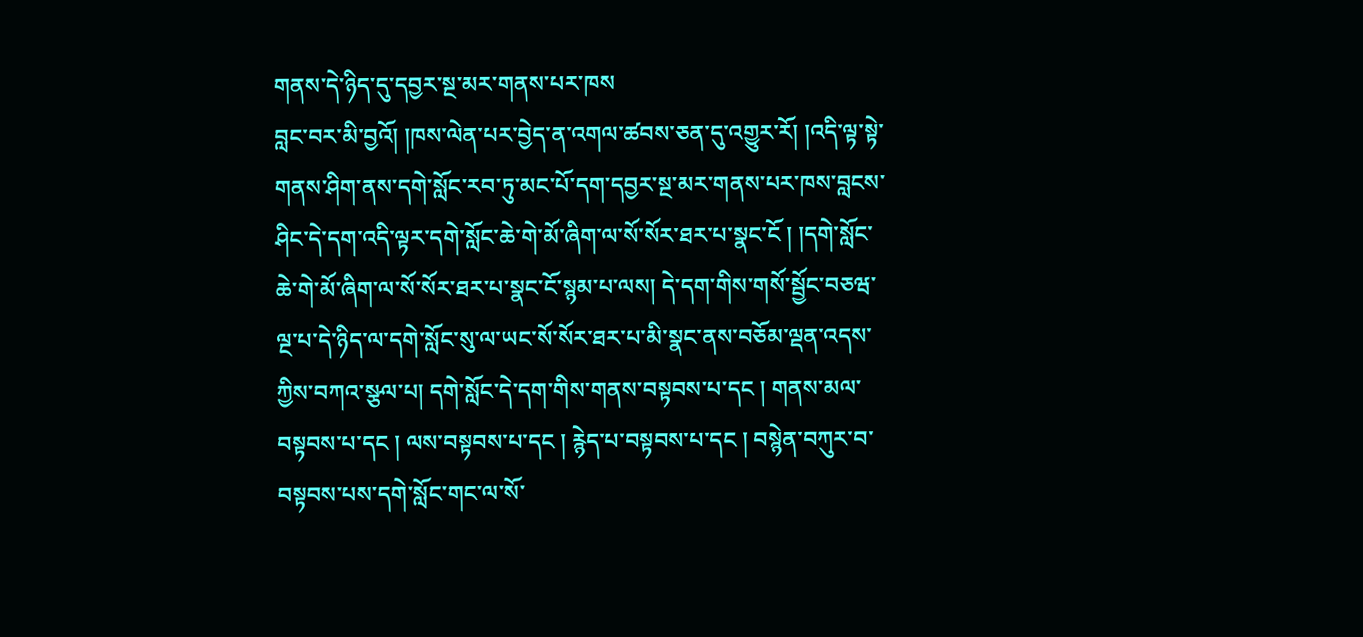གནས་དེ་ཉིད་དུ་དབྱར་སྔ་མར་གནས་པར་ཁས
བླང་བར་མི་བྱའོ། །ཁས་ལེན་པར་བྱེད་ན་འགལ་ཚབས་ཅན་དུ་འགྱུར་རོ། །འདི་ལྟ་སྟེ་གནས་ཤིག་ནས་དགེ་སློང་རབ་ཏུ་མང་པོ་དག་དབྱར་སྔ་མར་གནས་པར་ཁས་བླངས་ཤིང་དེ་དག་འདི་ལྟར་དགེ་སློང་ཆེ་གེ་མོ་ཞིག་ལ་སོ་སོར་ཐར་པ་སྣང་ངོ ། །དགེ་སློང་ཆེ་གེ་མོ་ཞིག་ལ་སོ་སོར་ཐར་པ་སྣང་ངོ་སྙམ་པ་ལས། དེ་དག་གིས་གསོ་སྦྱོང་བཅཝ་ལྔ་པ་དེ་ཉིད་ལ་དགེ་སློང་སུ་ལ་ཡང་སོ་སོར་ཐར་པ་མི་སྣང་ནས་བཅོམ་ལྡན་འདས་ཀྱིས་བཀའ་སྩལ་པ། དགེ་སློང་དེ་དག་གིས་གནས་བསྟབས་པ་དང ། གནས་མལ་བསྟབས་པ་དང ། ལས་བསྟབས་པ་དང ། རྙེད་པ་བསྟབས་པ་དང ། བསྙེན་བཀུར་བ་བསྟབས་པས་དགེ་སློང་གང་ལ་སོ་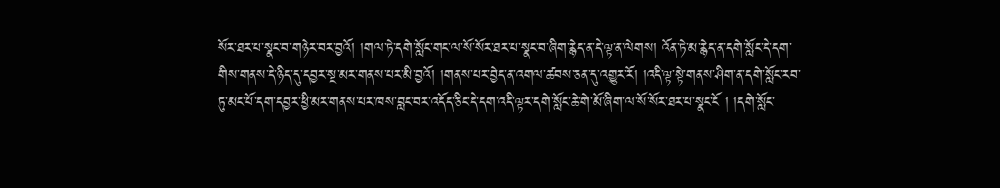སོར་ཐར་པ་སྣང་བ་གཉེར་བར་བྱའོ། །གལ་ཏེ་དགེ་སློང་གང་ལ་སོ་སོར་ཐར་པ་སྣང་བ་ཞིག་རྙེད་ན་དེ་ལྟ་ན་ལེགས། འོན་ཏེ་མ་རྙེད་ན་དགེ་སློང་དེ་དག་གིས་གནས་དེ་ཉིད་དུ་དབྱར་སྔ་མར་གནས་པར་མི་བྱའོ། །གནས་པར་བྱེད་ན་འགལ་ཚབས་ཅན་དུ་འགྱུར་རོ། །འདི་ལྟ་སྟེ་གནས་ཤིག་ན་དགེ་སློང་རབ་ཏུ་མང་པོ་དག་དབྱར་ཕྱི་མར་གནས་པར་ཁས་བླང་བར་འདོད་ཅིང་དེ་དག་འདི་ལྟར་དགེ་སློང་ཆེ་གེ་མོ་ཞིག་ལ་སོ་སོར་ཐར་པ་སྣང་ངོ ། །དགེ་སློང་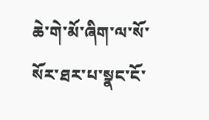ཆེ་གེ་མོ་ཞིག་ལ་སོ་སོར་ཐར་པ་སྣང་ངོ་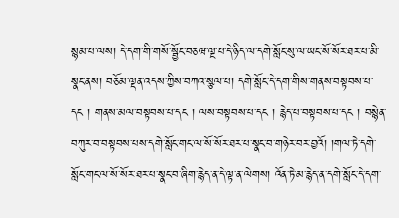སྙམ་པ་ལས། དེ་དག་གི་གསོ་སྦྱོང་བཅཝ་ལྔ་པ་དེ་ཉིད་ལ་དགེ་སློང་སུ་ལ་ཡང་སོ་སོར་ཐར་པ་མི་སྣང་ནས། བཅོམ་ལྡན་འདས་ཀྱིས་བཀའ་སྩལ་པ། དགེ་སློང་དེ་དག་གིས་གནས་བསྟབས་པ་དང ། གནས་མལ་བསྟབས་པ་དང ། ལས་བསྟབས་པ་དང ། རྙེད་པ་བསྟབས་པ་དང ། བསྙེན་བཀུར་བ་བསྟབས་པས་དགེ་སློང་གང་ལ་སོ་སོར་ཐར་པ་སྣང་བ་གཉེར་བར་བྱའོ། །གལ་ཏེ་དགེ་སློང་གང་ལ་སོ་སོར་ཐར་པ་སྣང་བ་ཞིག་རྙེད་ན་དེ་ལྟ་ན་ལེགས། འོན་ཏེ་མ་རྙེད་ན་དགེ་སློང་དེ་དག་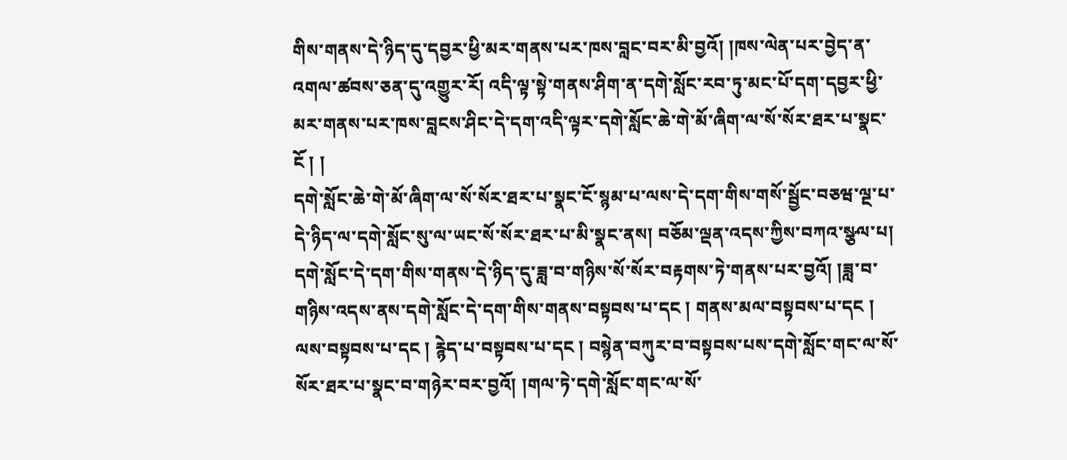གིས་གནས་དེ་ཉིད་དུ་དབྱར་ཕྱི་མར་གནས་པར་ཁས་བླང་བར་མི་བྱའོ། །ཁས་ལེན་པར་བྱེད་ན་འགལ་ཚབས་ཅན་དུ་འགྱུར་རོ། འདི་ལྟ་སྟེ་གནས་ཤིག་ན་དགེ་སློང་རབ་ཏུ་མང་པོ་དག་དབྱར་ཕྱི་མར་གནས་པར་ཁས་བླངས་ཤིང་དེ་དག་འདི་ལྟར་དགེ་སློང་ཆེ་གེ་མོ་ཞིག་ལ་སོ་སོར་ཐར་པ་སྣང་ངོ ། །
དགེ་སློང་ཆེ་གེ་མོ་ཞིག་ལ་སོ་སོར་ཐར་པ་སྣང་ངོ་སྙམ་པ་ལས་དེ་དག་གིས་གསོ་སྦྱོང་བཅཝ་ལྔ་པ་དེ་ཉིད་ལ་དགེ་སློང་སུ་ལ་ཡང་སོ་སོར་ཐར་པ་མི་སྣང་ནས། བཅོམ་ལྡན་འདས་ཀྱིས་བཀའ་སྩལ་པ། དགེ་སློང་དེ་དག་གིས་གནས་དེ་ཉིད་དུ་ཟླ་བ་གཉིས་སོ་སོར་བརྟགས་ཏེ་གནས་པར་བྱའོ། །ཟླ་བ་གཉིས་འདས་ནས་དགེ་སློང་དེ་དག་གིས་གནས་བསྟབས་པ་དང ། གནས་མལ་བསྟབས་པ་དང ། ལས་བསྟབས་པ་དང ། རྙེད་པ་བསྟབས་པ་དང ། བསྙེན་བཀུར་བ་བསྟབས་པས་དགེ་སློང་གང་ལ་སོ་སོར་ཐར་པ་སྣང་བ་གཉེར་བར་བྱའོ། །གལ་ཏེ་དགེ་སློང་གང་ལ་སོ་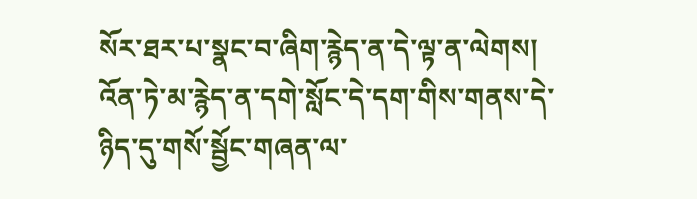སོར་ཐར་པ་སྣང་བ་ཞིག་རྙེད་ན་དེ་ལྟ་ན་ལེགས། འོན་ཏེ་མ་རྙེད་ན་དགེ་སློང་དེ་དག་གིས་གནས་དེ་ཉིད་དུ་གསོ་སྦྱོང་གཞན་ལ་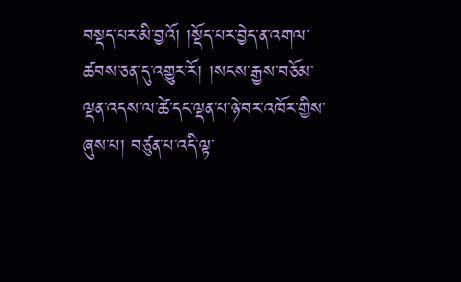བསྡད་པར་མི་བྱའོ། །སྡོད་པར་བྱེད་ན་འགལ་ཚབས་ཅན་དུ་འགྱུར་རོ། །སངས་རྒྱས་བཅོམ་ལྡན་འདས་ལ་ཚེ་དང་ལྡན་པ་ཉེ་བར་འཁོར་གྱིས་ཞུས་པ། བཙུན་པ་འདི་ལྟ་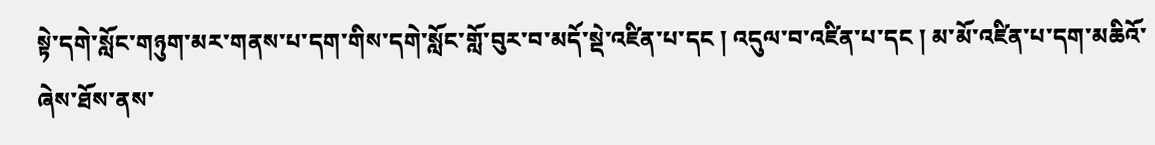སྟེ་དགེ་སློང་གཉུག་མར་གནས་པ་དག་གིས་དགེ་སློང་གློ་བུར་བ་མདོ་སྡེ་འཛིན་པ་དང ། འདུལ་བ་འཛིན་པ་དང ། མ་མོ་འཛིན་པ་དག་མཆིའོ་ཞེས་ཐོས་ནས་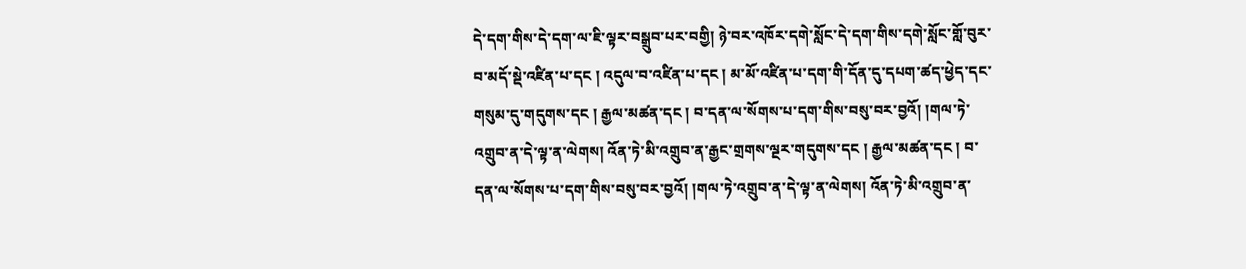དེ་དག་གིས་དེ་དག་ལ་ཇི་ལྟར་བསྒྲུབ་པར་བགྱི། ཉེ་བར་འཁོར་དགེ་སློང་དེ་དག་གིས་དགེ་སློང་གློ་བུར་བ་མདོ་སྡེ་འཛིན་པ་དང ། འདུལ་བ་འཛིན་པ་དང ། མ་མོ་འཛིན་པ་དག་གི་དོན་དུ་དཔག་ཚད་ཕྱེད་དང་གསུམ་དུ་གདུགས་དང ། རྒྱལ་མཚན་དང ། བ་དན་ལ་སོགས་པ་དག་གིས་བསུ་བར་བྱའོ། །གལ་ཏེ་འགྲུབ་ན་དེ་ལྟ་ན་ལེགས། འོན་ཏེ་མི་འགྲུབ་ན་རྒྱང་གྲགས་ལྔར་གདུགས་དང ། རྒྱལ་མཚན་དང ། བ་དན་ལ་སོགས་པ་དག་གིས་བསུ་བར་བྱའོ། །གལ་ཏེ་འགྲུབ་ན་དེ་ལྟ་ན་ལེགས། འོན་ཏེ་མི་འགྲུབ་ན་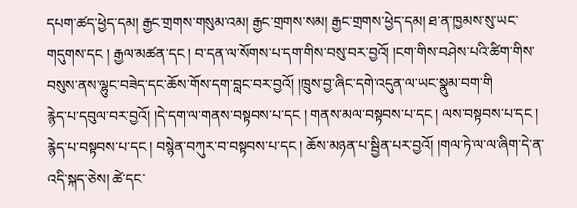དཔག་ཚད་ཕྱེད་དམ། རྒྱང་གྲགས་གསུམ་འམ། རྒྱང་གྲགས་སམ། རྒྱང་གྲགས་ཕྱེད་དམ། ཐ་ན་ཁྱམས་སུ་ཡང་གདུགས་དང ། རྒྱལ་མཚན་དང ། བ་དན་ལ་སོགས་པ་དག་གིས་བསུ་བར་བྱའོ། །ངག་གིས་བཤེས་པའི་ཚིག་གིས་བསུས་ནས་ལྷུང་བཟེད་དང་ཆོས་གོས་དག་བླང་བར་བྱའོ། །ཁྲུས་བྱ་ཞིང་དགེ་འདུན་ལ་ཡང་སྣུམ་བག་གི
རྙེད་པ་དབུལ་བར་བྱའོ། །དེ་དག་ལ་གནས་བསྟབས་པ་དང ། གནས་མལ་བསྟབས་པ་དང ། ལས་བསྟབས་པ་དང ། རྙེད་པ་བསྟབས་པ་དང ། བསྙེན་བཀུར་བ་བསྟབས་པ་དང ། ཆོས་མཉན་པ་སྦྱིན་པར་བྱའོ། །གལ་ཏེ་ལ་ལ་ཞིག་དེ་ན་འདི་སྐད་ཅེས། ཚེ་དང་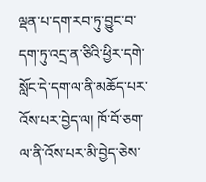ལྡན་པ་དག་རབ་ཏུ་བྱུང་བ་དག་ཏུ་འདྲ་ན་ཅིའི་ཕྱིར་དགེ་སློང་དེ་དག་ལ་ནི་མཆོད་པར་འོས་པར་བྱེད་ལ། ཁོ་བོ་ཅག་ལ་ནི་འོས་པར་མི་བྱེད་ཅེས་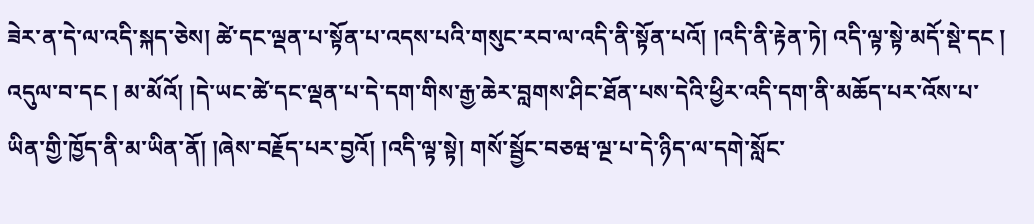ཟེར་ན་དེ་ལ་འདི་སྐད་ཅེས། ཚེ་དང་ལྡན་པ་སྟོན་པ་འདས་པའི་གསུང་རབ་ལ་འདི་ནི་སྟོན་པའོ། །འདི་ནི་རྟེན་ཏེ། འདི་ལྟ་སྟེ་མདོ་སྡེ་དང ། འདུལ་བ་དང ། མ་མོའོ། །དེ་ཡང་ཚེ་དང་ལྡན་པ་དེ་དག་གིས་རྒྱ་ཆེར་བླགས་ཤིང་ཐོན་པས་དེའི་ཕྱིར་འདི་དག་ནི་མཆོད་པར་འོས་པ་ཡིན་གྱི་ཁྱོད་ནི་མ་ཡིན་ནོ། །ཞེས་བརྗོད་པར་བྱའོ། །འདི་ལྟ་སྟེ། གསོ་སྦྱོང་བཅཝ་ལྔ་པ་དེ་ཉིད་ལ་དགེ་སློང་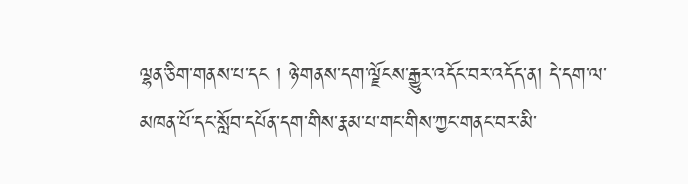ལྷན་ཅིག་གནས་པ་དང ། ཉེ་གནས་དག་ལྗོངས་རྒྱུར་འདོང་བར་འདོད་ན། དེ་དག་ལ་མཁན་པོ་དང་སློབ་དཔོན་དག་གིས་རྣམ་པ་གང་གིས་ཀྱང་གནང་བར་མི་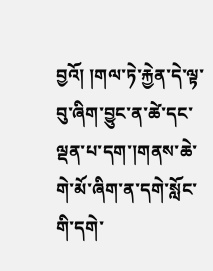བྱའོ། །གལ་ཏེ་རྐྱེན་དེ་ལྟ་བུ་ཞིག་བྱུང་ན་ཚེ་དང་ལྡན་པ་དག་།གནས་ཆེ་གེ་མོ་ཞིག་ན་དགེ་སློང་གི་དགེ་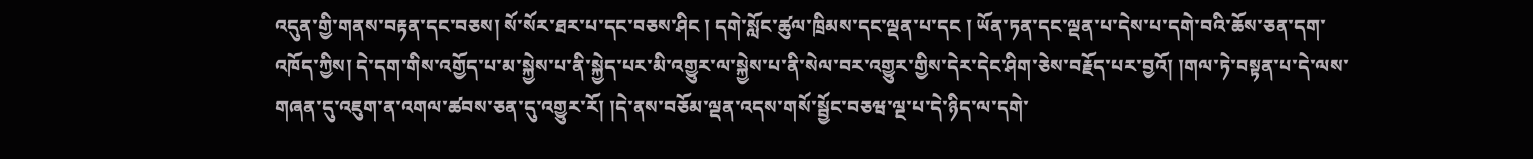འདུན་གྱི་གནས་བརྟན་དང་བཅས། སོ་སོར་ཐར་པ་དང་བཅས་ཤིང ། དགེ་སློང་ཚུལ་ཁྲིམས་དང་ལྡན་པ་དང ། ཡོན་ཏན་དང་ལྡན་པ་དེས་པ་དགེ་བའི་ཆོས་ཅན་དག་འཁོད་ཀྱིས། དེ་དག་གིས་འགྱོད་པ་མ་སྐྱེས་པ་ནི་སྐྱེད་པར་མི་འགྱུར་ལ་སྐྱེས་པ་ནི་སེལ་བར་འགྱུར་གྱིས་དེར་དེང་ཤིག་ཅེས་བརྗོད་པར་བྱའོ། །གལ་ཏེ་བསྟན་པ་དེ་ལས་གཞན་དུ་འཇུག་ན་འགལ་ཚབས་ཅན་དུ་འགྱུར་རོ། །དེ་ནས་བཅོམ་ལྡན་འདས་གསོ་སྦྱོང་བཅཝ་ལྔ་པ་དེ་ཉིད་ལ་དགེ་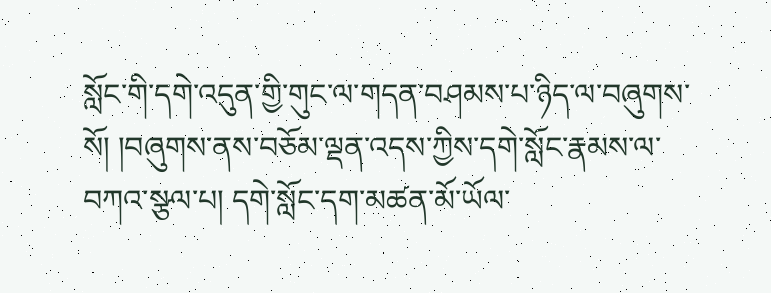སློང་གི་དགེ་འདུན་གྱི་གུང་ལ་གདན་བཤམས་པ་ཉིད་ལ་བཞུགས་སོ། །བཞུགས་ནས་བཅོམ་ལྡན་འདས་ཀྱིས་དགེ་སློང་རྣམས་ལ་བཀའ་སྩལ་པ། དགེ་སློང་དག་མཚན་མོ་ཡོལ་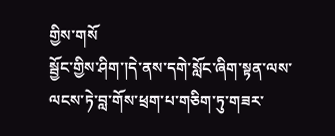གྱིས་གསོ
སྦྱོང་གྱིས་ཤིག་།དེ་ནས་དགེ་སློང་ཞིག་སྟན་ལས་ལངས་ཏེ་བླ་གོས་ཕྲག་པ་གཅིག་ཏུ་གཟར་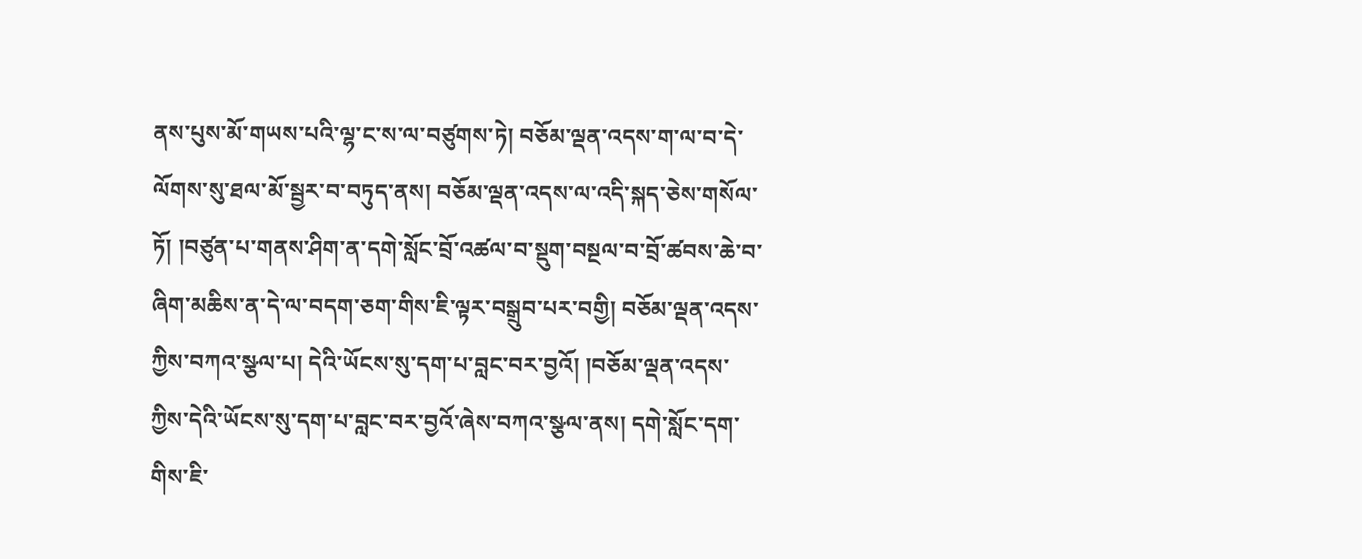ནས་པུས་མོ་གཡས་པའི་ལྷ་ང་ས་ལ་བཙུགས་ཏེ། བཅོམ་ལྡན་འདས་ག་ལ་བ་དེ་ལོགས་སུ་ཐལ་མོ་སྦྱར་བ་བཏུད་ནས། བཅོམ་ལྡན་འདས་ལ་འདི་སྐད་ཅེས་གསོལ་ཏོ། །བཙུན་པ་གནས་ཤིག་ན་དགེ་སློང་བྲོ་འཚལ་བ་སྡུག་བསྔལ་བ་བྲོ་ཚབས་ཆེ་བ་ཞིག་མཆིས་ན་དེ་ལ་བདག་ཅག་གིས་ཇི་ལྟར་བསྒྲུབ་པར་བགྱི། བཅོམ་ལྡན་འདས་ཀྱིས་བཀའ་སྩལ་པ། དེའི་ཡོངས་སུ་དག་པ་བླང་བར་བྱའོ། །བཅོམ་ལྡན་འདས་ཀྱིས་དེའི་ཡོངས་སུ་དག་པ་བླང་བར་བྱའོ་ཞེས་བཀའ་སྩལ་ནས། དགེ་སློང་དག་གིས་ཇི་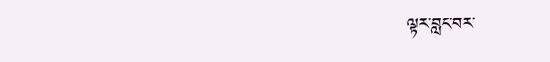ལྟར་བླང་བར་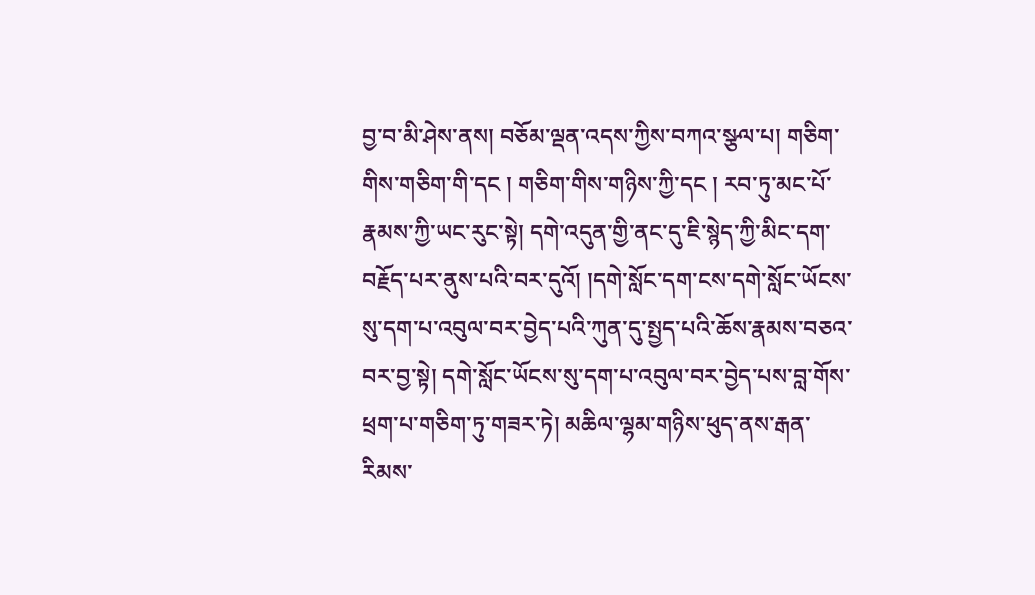བྱ་བ་མི་ཤེས་ནས། བཅོམ་ལྡན་འདས་ཀྱིས་བཀའ་སྩལ་པ། གཅིག་གིས་གཅིག་གི་དང ། གཅིག་གིས་གཉིས་ཀྱི་དང ། རབ་ཏུ་མང་པོ་རྣམས་ཀྱི་ཡང་རུང་སྟེ། དགེ་འདུན་གྱི་ནང་དུ་ཇི་སྙེད་ཀྱི་མིང་དག་བརྗོད་པར་ནུས་པའི་བར་དུའོ། །དགེ་སློང་དག་ངས་དགེ་སློང་ཡོངས་སུ་དག་པ་འབུལ་བར་བྱེད་པའི་ཀུན་དུ་སྤྱད་པའི་ཆོས་རྣམས་བཅའ་བར་བྱ་སྟེ། དགེ་སློང་ཡོངས་སུ་དག་པ་འབུལ་བར་བྱེད་པས་བླ་གོས་ཕྲག་པ་གཅིག་ཏུ་གཟར་ཏེ། མཆིལ་ལྷམ་གཉིས་ཕུད་ནས་རྒན་རིམས་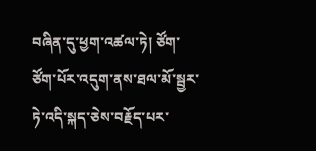བཞིན་དུ་ཕྱག་འཚལ་ཏེ། ཙོག་ཙོག་པོར་འདུག་ནས་ཐལ་མོ་སྦྱར་ཏེ་འདི་སྐད་ཅེས་བརྗོད་པར་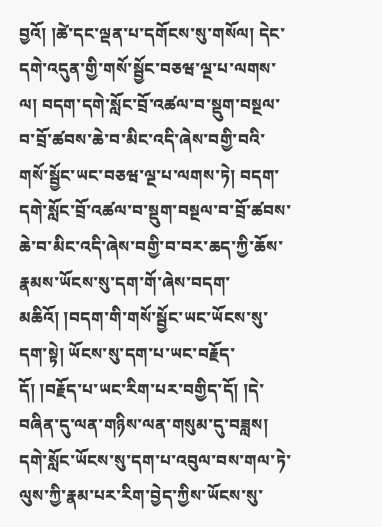བྱའོ། །ཚེ་དང་ལྡན་པ་དགོངས་སུ་གསོལ། དེང་དགེ་འདུན་གྱི་གསོ་སྦྱོང་བཅཝ་ལྔ་པ་ལགས་ལ། བདག་དགེ་སློང་བྲོ་འཚལ་བ་སྡུག་བསྔལ་བ་བྲོ་ཚབས་ཆེ་བ་མིང་འདི་ཞེས་བགྱི་བའི་གསོ་སྦྱོང་ཡང་བཅཝ་ལྔ་པ་ལགས་ཏེ། བདག་དགེ་སློང་བྲོ་འཚལ་བ་སྡུག་བསྔལ་བ་བྲོ་ཚབས་ཆེ་བ་མིང་འདི་ཞེས་བགྱི་བ་བར་ཆད་ཀྱི་ཆོས་རྣམས་ཡོངས་སུ་དག་གོ་ཞེས་བདག་མཆིའོ། །བདག་གི་གསོ་སྦྱོང་ཡང་ཡོངས་སུ་དག་སྟེ། ཡོངས་སུ་དག་པ་ཡང་བརྗོད་དོ། །བརྗོད་པ་ཡང་རིག་པར་བགྱིད་དོ། །དེ་བཞིན་དུ་ལན་གཉིས་ལན་གསུམ་དུ་བཟླས། དགེ་སློང་ཡོངས་སུ་དག་པ་འབུལ་བས་གལ་ཏེ་ལུས་ཀྱི་རྣམ་པར་རིག་བྱེད་ཀྱིས་ཡོངས་སུ་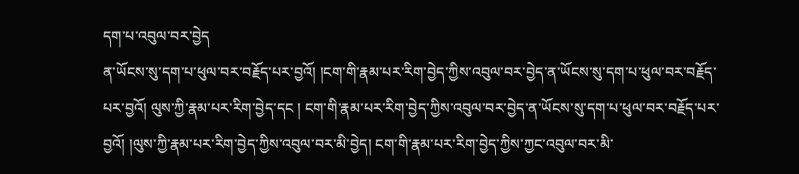དག་པ་འབུལ་བར་བྱེད
ན་ཡོངས་སུ་དག་པ་ཕུལ་བར་བརྗོད་པར་བྱའོ། །ངག་གི་རྣམ་པར་རིག་བྱེད་ཀྱིས་འབུལ་བར་བྱེད་ན་ཡོངས་སུ་དག་པ་ཕུལ་བར་བརྗོད་པར་བྱའོ། ལུས་ཀྱི་རྣམ་པར་རིག་བྱེད་དང ། ངག་གི་རྣམ་པར་རིག་བྱེད་ཀྱིས་འབུལ་བར་བྱེད་ན་ཡོངས་སུ་དག་པ་ཕུལ་བར་བརྗོད་པར་བྱའོ། །ལུས་ཀྱི་རྣམ་པར་རིག་བྱེད་ཀྱིས་འབུལ་བར་མི་བྱེད། ངག་གི་རྣམ་པར་རིག་བྱེད་ཀྱིས་ཀྱང་འབུལ་བར་མི་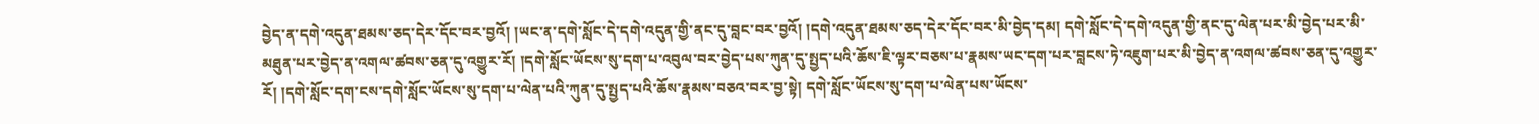བྱེད་ན་དགེ་འདུན་ཐམས་ཅད་དེར་དོང་བར་བྱའོ། །ཡང་ན་དགེ་སློང་དེ་དགེ་འདུན་གྱི་ནང་དུ་བླང་བར་བྱའོ། །དགེ་འདུན་ཐམས་ཅད་དེར་དོང་བར་མི་བྱེད་དམ། དགེ་སློང་དེ་དགེ་འདུན་གྱི་ནང་དུ་ལེན་པར་མི་བྱེད་པར་མི་མཐུན་པར་བྱེད་ན་འགལ་ཚབས་ཅན་དུ་འགྱུར་རོ། །དགེ་སློང་ཡོངས་སུ་དག་པ་འབུལ་བར་བྱེད་པས་ཀུན་དུ་སྤྱད་པའི་ཆོས་ཇི་ལྟར་བཅས་པ་རྣམས་ཡང་དག་པར་བླངས་ཏེ་འཇུག་པར་མི་བྱེད་ན་འགལ་ཚབས་ཅན་དུ་འགྱུར་རོ། །དགེ་སློང་དག་ངས་དགེ་སློང་ཡོངས་སུ་དག་པ་ལེན་པའི་ཀུན་དུ་སྤྱད་པའི་ཆོས་རྣམས་བཅའ་བར་བྱ་སྟེ། དགེ་སློང་ཡོངས་སུ་དག་པ་ལེན་པས་ཡོངས་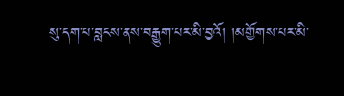སུ་དག་པ་བླངས་ནས་བརྒྱུག་པར་མི་བྱའོ། །མགྱོགས་པར་མི་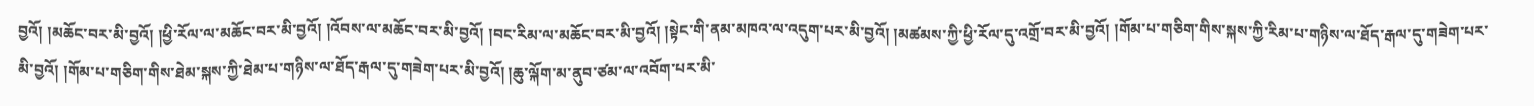བྱའོ། །མཆོང་བར་མི་བྱའོ། །ཕྱི་རོལ་ལ་མཆོང་བར་མི་བྱའོ། །འོབས་ལ་མཆོང་བར་མི་བྱའོ། །བང་རིམ་ལ་མཆོང་བར་མི་བྱའོ། །སྟེང་གི་ནམ་མཁའ་ལ་འདུག་པར་མི་བྱའོ། །མཚམས་ཀྱི་ཕྱི་རོལ་དུ་འགྲོ་བར་མི་བྱའོ། །གོམ་པ་གཅིག་གིས་སྐས་ཀྱི་རིམ་པ་གཉིས་ལ་ཐོད་རྒལ་དུ་གཟེག་པར་མི་བྱའོ། །གོམ་པ་གཅིག་གིས་ཐེམ་སྐས་ཀྱི་ཐེམ་པ་གཉིས་ལ་ཐོད་རྒལ་དུ་གཟེག་པར་མི་བྱའོ། །ཆུ་ལྐོག་མ་ནུབ་ཙམ་ལ་འབོག་པར་མི་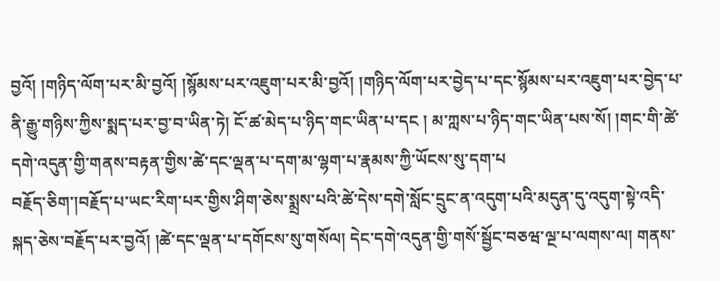བྱའོ། །གཉིད་ལོག་པར་མི་བྱའོ། །སྙོམས་པར་འཇུག་པར་མི་བྱའོ། །གཉིད་ལོག་པར་བྱེད་པ་དང་སྙོམས་པར་འཇུག་པར་བྱེད་པ་ནི་རྒྱུ་གཉིས་ཀྱིས་སྨད་པར་བྱ་བ་ཡིན་ཏེ། ངོ་ཚ་མེད་པ་ཉིད་གང་ཡིན་པ་དང ། མ་ཀླས་པ་ཉིད་གང་ཡིན་པས་སོ། །གང་གི་ཚེ་དགེ་འདུན་གྱི་གནས་བརྟན་གྱིས་ཚེ་དང་ལྡན་པ་དག་མ་ལྷག་པ་རྣམས་ཀྱི་ཡོངས་སུ་དག་པ
བརྗོད་ཅིག་།བརྗོད་པ་ཡང་རིག་པར་གྱིས་ཤིག་ཅེས་སྨྲས་པའི་ཚེ་དེས་དགེ་སློང་དྲུང་ན་འདུག་པའི་མདུན་དུ་འདུག་སྟེ་འདི་སྐད་ཅེས་བརྗོད་པར་བྱའོ། །ཚེ་དང་ལྡན་པ་དགོངས་སུ་གསོལ། དེང་དགེ་འདུན་གྱི་གསོ་སྦྱོང་བཅཝ་ལྔ་པ་ལགས་ལ། གནས་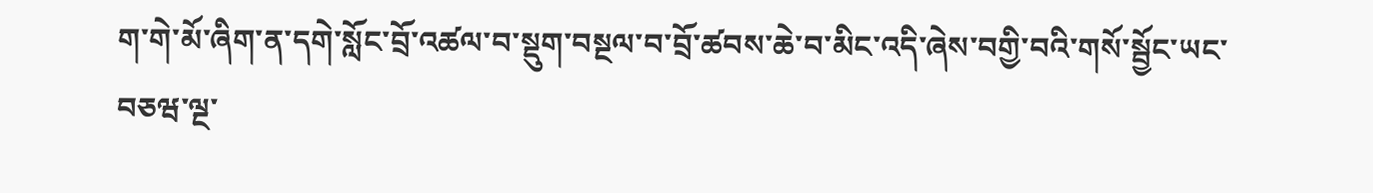ག་གེ་མོ་ཞིག་ན་དགེ་སློང་བྲོ་འཚལ་བ་སྡུག་བསྔལ་བ་བྲོ་ཚབས་ཆེ་བ་མིང་འདི་ཞེས་བགྱི་བའི་གསོ་སྦྱོང་ཡང་བཅཝ་ལྔ་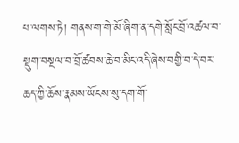པ་ལགས་ཏེ། གནས་ག་གེ་མོ་ཞིག་ན་དགེ་སློང་བྲོ་འཚལ་བ་སྡུག་བསྔལ་བ་བྲོ་ཚབས་ཆེ་བ་མིང་འདི་ཞེས་བགྱི་བ་དེ་བར་ཆད་ཀྱི་ཆོས་རྣམས་ཡོངས་སུ་དག་གོ་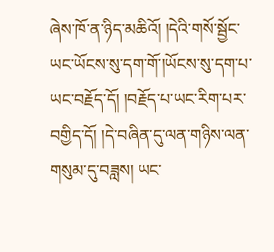ཞེས་ཁོ་ན་ཉིད་མཆིའོ། །དེའི་གསོ་སྦྱོང་ཡང་ཡོངས་སུ་དག་གོ་།ཡོངས་སུ་དག་པ་ཡང་བརྗོད་དོ། །བརྗོད་པ་ཡང་རིག་པར་བགྱིད་དོ། །དེ་བཞིན་དུ་ལན་གཉིས་ལན་གསུམ་དུ་བཟླས། ཡང་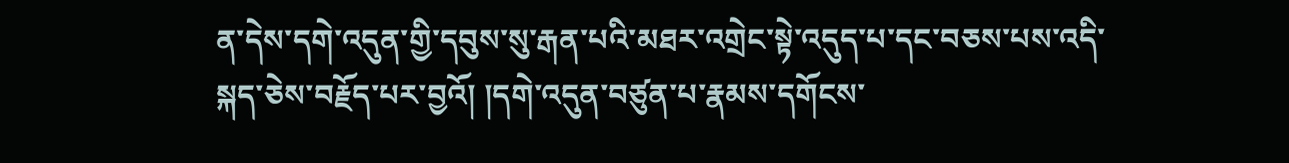ན་དེས་དགེ་འདུན་གྱི་དབུས་སུ་རྒན་པའི་མཐར་འགྲེང་སྟེ་འདུད་པ་དང་བཅས་པས་འདི་སྐད་ཅེས་བརྗོད་པར་བྱའོ། །དགེ་འདུན་བཙུན་པ་རྣམས་དགོངས་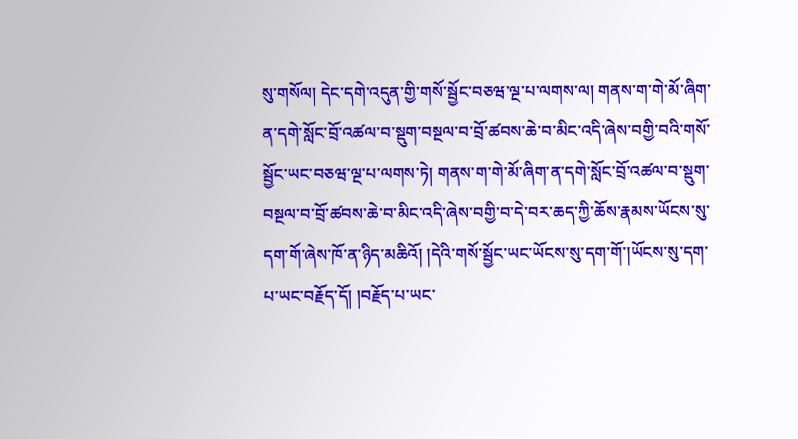སུ་གསོལ། དེང་དགེ་འདུན་གྱི་གསོ་སྦྱོང་བཅཝ་ལྔ་པ་ལགས་ལ། གནས་ག་གེ་མོ་ཞིག་ན་དགེ་སློང་བྲོ་འཚལ་བ་སྡུག་བསྔལ་བ་བྲོ་ཚབས་ཆེ་བ་མིང་འདི་ཞེས་བགྱི་བའི་གསོ་སྦྱོང་ཡང་བཅཝ་ལྔ་པ་ལགས་ཏེ། གནས་ག་གེ་མོ་ཞིག་ན་དགེ་སློང་བྲོ་འཚལ་བ་སྡུག་བསྔལ་བ་བྲོ་ཚབས་ཆེ་བ་མིང་འདི་ཞེས་བགྱི་བ་དེ་བར་ཆད་ཀྱི་ཆོས་རྣམས་ཡོངས་སུ་དག་གོ་ཞེས་ཁོ་ན་ཉིད་མཆིའོ། །དེའི་གསོ་སྦྱོང་ཡང་ཡོངས་སུ་དག་གོ་།ཡོངས་སུ་དག་པ་ཡང་བརྗོད་དོ། །བརྗོད་པ་ཡང་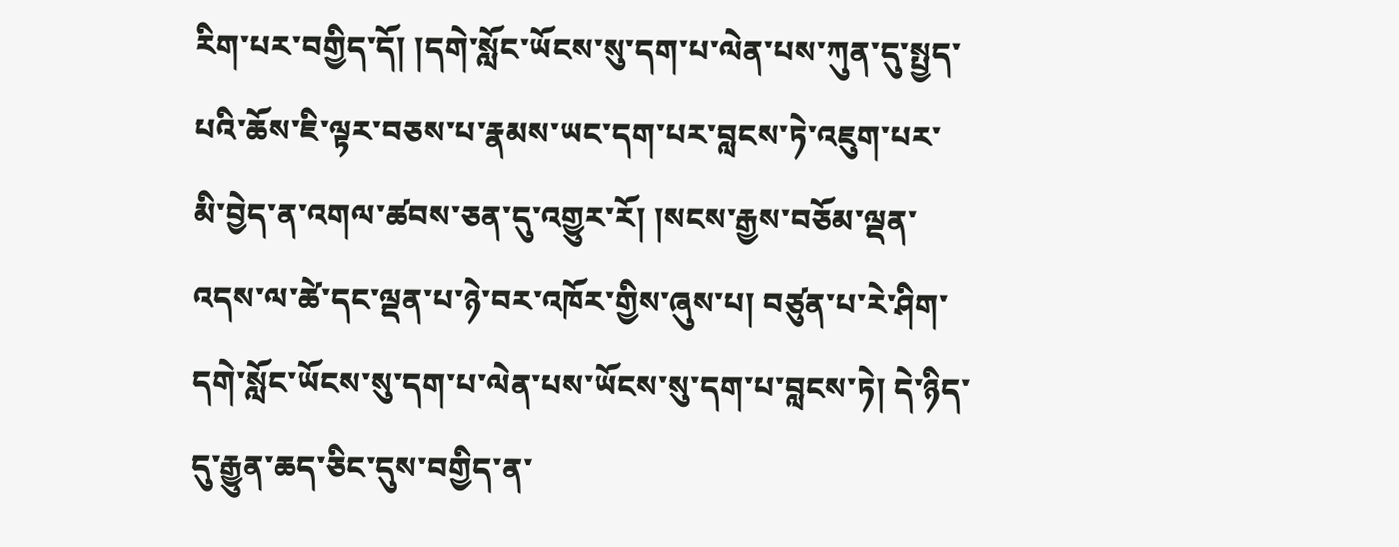རིག་པར་བགྱིད་དོ། །དགེ་སློང་ཡོངས་སུ་དག་པ་ལེན་པས་ཀུན་དུ་སྤྱད་པའི་ཆོས་ཇི་ལྟར་བཅས་པ་རྣམས་ཡང་དག་པར་བླངས་ཏེ་འཇུག་པར་མི་བྱེད་ན་འགལ་ཚབས་ཅན་དུ་འགྱུར་རོ། །སངས་རྒྱས་བཅོམ་ལྡན་འདས་ལ་ཚེ་དང་ལྡན་པ་ཉེ་བར་འཁོར་གྱིས་ཞུས་པ། བཙུན་པ་རེ་ཤིག་དགེ་སློང་ཡོངས་སུ་དག་པ་ལེན་པས་ཡོངས་སུ་དག་པ་བླངས་ཏེ། དེ་ཉིད་དུ་རྒྱུན་ཆད་ཅིང་དུས་བགྱིད་ན་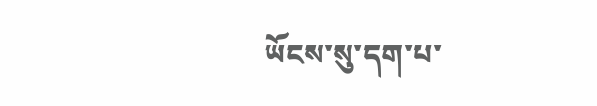ཡོངས་སུ་དག་པ་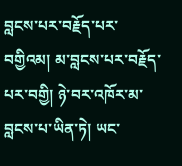བླངས་པར་བརྗོད་པར་བགྱིའམ། མ་བླངས་པར་བརྗོད་པར་བགྱི། ཉེ་བར་འཁོར་མ་བླངས་པ་ཡིན་ཏེ། ཡང་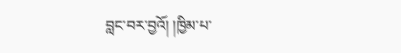བླང་བར་བྱའོ། །ཁྱིམ་པ་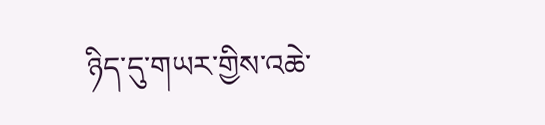ཉིད་དུ་གཡར་གྱིས་འཆེ་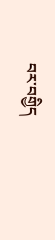བར་བགྱིད